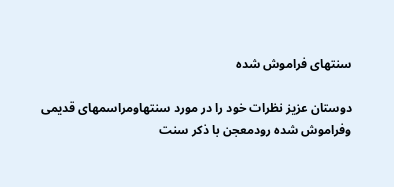سنتهای فراموش شده

دوستان عزیز نظرات خود را در مورد سنتهاومراسمهای قدیمی وفراموش شده رودمعجن با ذکر سنت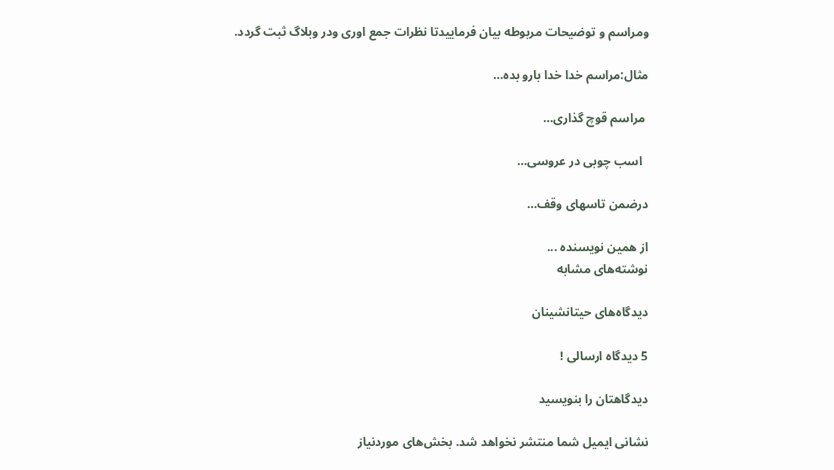ومراسم و توضیحات مربوطه بیان فرماییدتا نظرات جمع اوری ودر وبلاگ ثبت گردد.

مثال:مراسم خدا خدا بارو بده…

 مراسم قوچ گذاری…

  اسب چوبی در عروسی…

درضمن تاسهای وقف…

از همین نویسنده ...
نوشته‌های مشابه

دیدگاه‌های حیتانشینان

5 دیدگاه ارسالی !

دیدگاهتان را بنویسید

نشانی ایمیل شما منتشر نخواهد شد. بخش‌های موردنیاز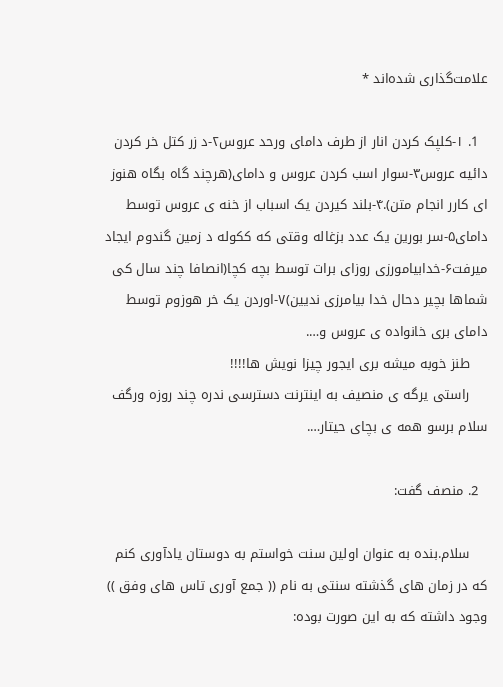علامت‌گذاری شده‌اند *

  1. ۱-کلپک کردن انار از طرف دامای ورحد عروس۲-د زر کتل خر کردن دائیه عروس۳-سوار اسب کردن عروس و دامای(هرچند گاه بگاه هنوز ای کارر انجام متن).۴-بلند کیردن یک اسباب از خنه ی عروس توسط دامای۵-سر بورین یک عدد بزغاله وقتی که ککوله د زمین گندوم ایجاد میرفت۶-خدابیامورزی روزای برات توسط بچه کچا(انصافا چند سال کی شماها بچیر دحال خدا بیامرزی ندیین)۷-اوردن یک خر هوزوم توسط دامای بری خانواده ی عروس و….
    طنز خوبه میشه بری ایجور چیزا نویش ها!!!!
    راستی یرگه ی منصیف به اینترنت دسترسی ندره چند روزه ورگف سلام برسو همه ی بچای حیتار….

  2. منصف گفت:

    سلام.بنده به عنوان اولین سنت خواستم به دوستان یادآوری کنم که در زمان های گذشته سنتی به نام (( جمع آوری تاس های وفق )) وجود داشته که به این صورت بوده: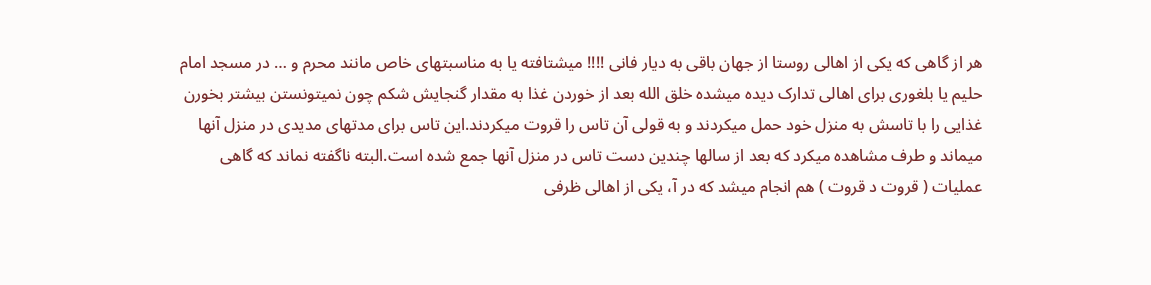هر از گاهی که یکی از اهالی روستا از جهان باقی به دیار فانی !!!! میشتافته یا به مناسبتهای خاص مانند محرم و … در مسجد امام حلیم یا بلغوری برای اهالی تدارک دیده میشده خلق الله بعد از خوردن غذا به مقدار گنجایش شکم چون نمیتونستن بیشتر بخورن غذایی را با تاسش به منزل خود حمل میکردند و به قولی آن تاس را قروت میکردند.این تاس برای مدتهای مدیدی در منزل آنها میماند و طرف مشاهده میکرد که بعد از سالها چندین دست تاس در منزل آنها جمع شده است.البته ناگفته نماند که گاهی عملیات ( قروت د قروت ) هم انجام میشد که در آ، یکی از اهالی ظرفی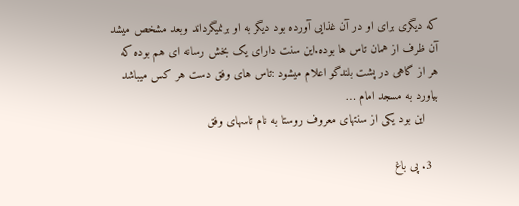که دیگری برای او در آن غذایی آورده بود دیگر به او برنمیگرداند وبعد مشخص میشد آن ظرف از همان تاس ها بوده.این سنت دارای یک بخش رسانه ای هم بوده که هر از گاهی در پشت بلندگو اعلام میشود :تاس های وفق دست هر کس میباشد بیاورد به مسجد امام …
    این بود یکی از سنتهای معروف روستا به نام تاسهای وفق

  3. پی باغ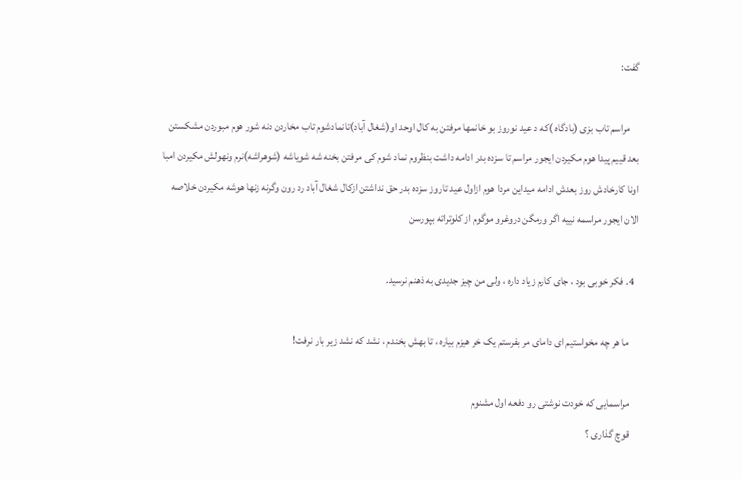گفت:

    مراسم تاب بزی (بادگاه )که د عید نوروز بو خانمها مرفتن به کال اوحد او(شغال آباد)تانمادشوم تاب مخاردن دنه شور هوم مبوردن مشکستن بعد قییم پیدا هوم مکیردن ایجور مراسم تا سزده بدر ادامه داشت بنظروم نماد شوم کی مرفتن بخنه شه شویاشه (شوهراشه)نرم ونهولش مکیردن امبا اونا کارخادش روز بعدش ادامه میداین مردا هوم ازاول عید تاروز سزده بدر حق نداشتن ازکال شغال آباد رد رون وگرنه زنها هوشه مکیردن خلاصه الان ایجور مراسمه نییه اگر ورمگن دروغرو موگوم از کلوتراته بپورسن

  4. فکر خوبی بود ، جای کارم زیاد داره ، ولی من چیز جدیدی به ذهنم نرسید.

    ما هر چه مخواستیم ای دامای مر بفرستم یک خر هیزم بیاره ، تا بهش بخندم ، نشد که نشد زیر بار نرفت!

    مراسمایی که خودت نوشتی رو دفعه اول مشنوم
    قوچ گذاری ؟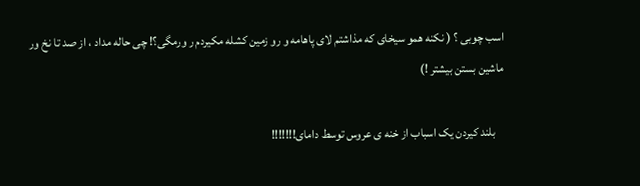اسب چوبی ؟ ( نکنه همو سیخای که مذاشتم لای پاهامه و رو زمین کشله مکیردم ر ورمگی؟! چی حاله مداد ، از صد تا نخ ور ماشین بستن بیشتر !)

    بلند کیردن یک اسباب از خنه ی عروس توسط دامای!!!!!!!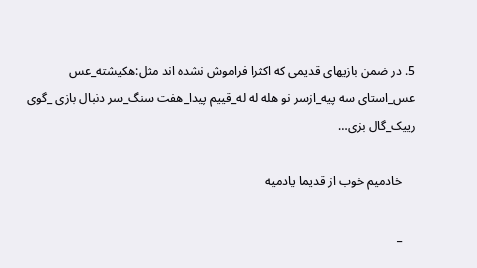5. در ضمن بازیهای قدیمی که اکثرا فراموش نشده اند مثل:هکیشته_عس عس_استای سه پیه_ازسر نو هله له له_قییم پیدا_هفت سنگ_سر دنبال بازی _گوی رییک_گال بزی…

    خادمیم خوب از قدیما یادمیه

    _